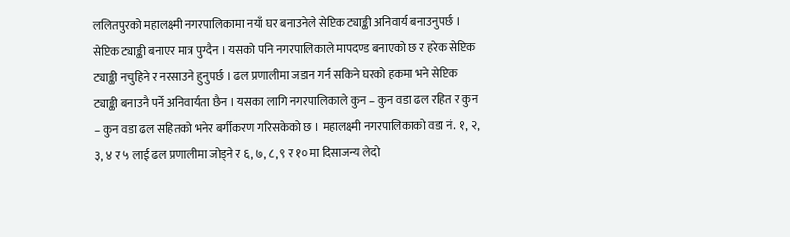ललितपुरको महालक्ष्मी नगरपालिकामा नयाँ घर बनाउनेले सेप्टिक ट्याङ्की अनिवार्य बनाउनुपर्छ । सेप्टिक ट्याङ्की बनाएर मात्र पुग्दैन । यसको पनि नगरपालिकाले मापदण्ड बनाएको छ र हरेक सेप्टिक ट्याङ्की नचुहिने र नरसाउने हुनुपर्छ । ढल प्रणालीमा जडान गर्न सकिने घरको हकमा भने सेप्टिक ट्याङ्की बनाउनै पर्ने अनिवार्यता छैन । यसका लागि नगरपालिकाले कुन – कुन वडा ढल रहित र कुन – कुन वडा ढल सहितको भनेर बर्गीकरण गरिसकेको छ । महालक्ष्मी नगरपालिकाको वडा नं. १, २, ३, ४ र ५ लाई ढल प्रणालीमा जोड्ने र ६, ७, ८, ९ र १० मा दिसाजन्य लेदो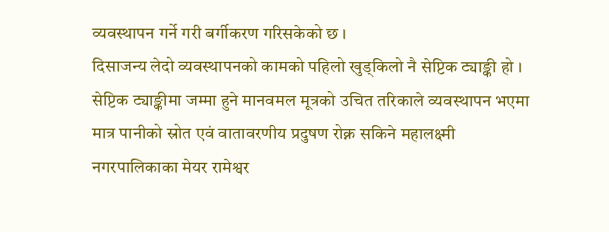व्यवस्थापन गर्ने गरी बर्गीकरण गरिसकेको छ ।
दिसाजन्य लेदो व्यवस्थापनको कामको पहिलो खुड्किलो नै सेप्टिक ट्याङ्की हो । सेप्टिक ट्याङ्कीमा जम्मा हुने मानवमल मूत्रको उचित तरिकाले व्यवस्थापन भएमा मात्र पानीको स्रोत एवं वातावरणीय प्रदुषण रोक्न सकिने महालक्ष्मी नगरपालिकाका मेयर रामेश्वर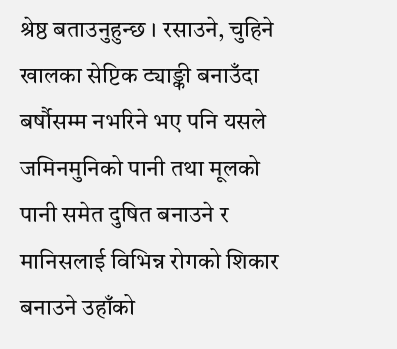श्रेष्ठ बताउनुहुन्छ । रसाउने, चुहिने खालका सेप्टिक ट्याङ्की बनाउँदा बर्षौसम्म नभरिने भए पनि यसले जमिनमुनिको पानी तथा मूलको पानी समेत दुषित बनाउने र मानिसलाई विभिन्न रोगको शिकार बनाउने उहाँको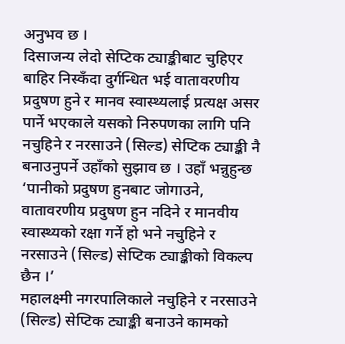अनुभव छ ।
दिसाजन्य लेदो सेप्टिक ट्याङ्कीबाट चुहिएर बाहिर निस्कँदा दुर्गन्धित भई वातावरणीय प्रदुषण हुने र मानव स्वास्थ्यलाई प्रत्यक्ष असर पार्ने भएकाले यसको निरुपणका लागि पनि नचुहिने र नरसाउने (सिल्ड) सेप्टिक ट्याङ्की नै बनाउनुपर्ने उहाँको सुझाव छ । उहाँ भन्नुहुन्छ ‘पानीको प्रदुषण हुनबाट जोगाउने, वातावरणीय प्रदुषण हुन नदिने र मानवीय स्वास्थ्यको रक्षा गर्ने हो भने नचुहिने र नरसाउने (सिल्ड) सेप्टिक ट्याङ्कीको विकल्प छैन ।’
महालक्ष्मी नगरपालिकाले नचुहिने र नरसाउने (सिल्ड) सेप्टिक ट्याङ्की बनाउने कामको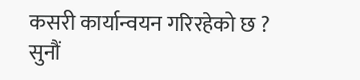कसरी कार्यान्वयन गरिरहेको छ ?
सुनौं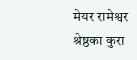मेयर रामेश्वर श्रेष्ठका कुरा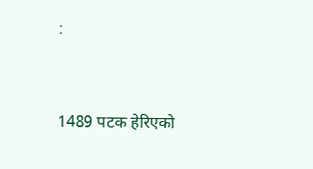:


1489 पटक हेरिएको